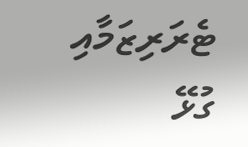ޓެރަރިޒަމާއި ގުޅޭ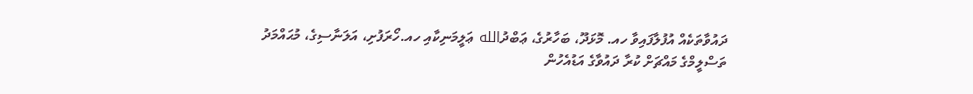ދައުވާތަކެއް އުފުލާފައިވާ ހއ. މޮޅަދޫ، ބަހާރުގެ، ޢަބްދުالله ޢަލީމަނިކާއި ހއ.ހޯރަފުށި، އަލަނާސިގެ، މުޙައްމަދު ތަސްލީމްގެ މައްޗަށް ކުރާ ދައުވާގެ އަޑުއެހުން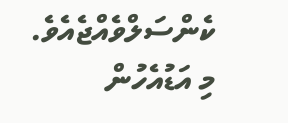ކެންސަލްވެއްޖެއެވެ.
މި އަޑުއެހުން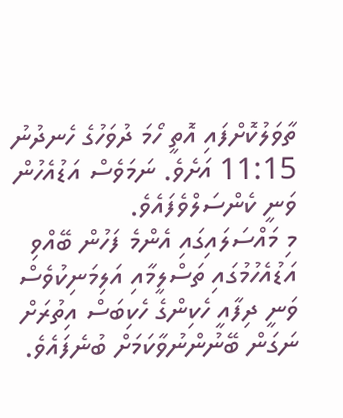ތާވަލުކޮށްފައި އޮތީ ހޯމަ ދުވަހުގެ ހެނދުނު 11:15 އަށެވެ. ނަމަވެސް އަޑުއެހުން ވަނީ ކެންސަލްވެފައެވެ.
މި މައްސަލައިގައި އެންމެ ފަހުން ބޭއްވި އަޑުއެހުމުގައި ތަސްލީމާއި އަލިމަނިކުވެސް ވަނީ ދިފާއީ ހެކިންގެ ހެކިބަސް އިތުރަށް ނަގަން ބޭނުންނުވާކަމަށް ބުނެފައެވެ.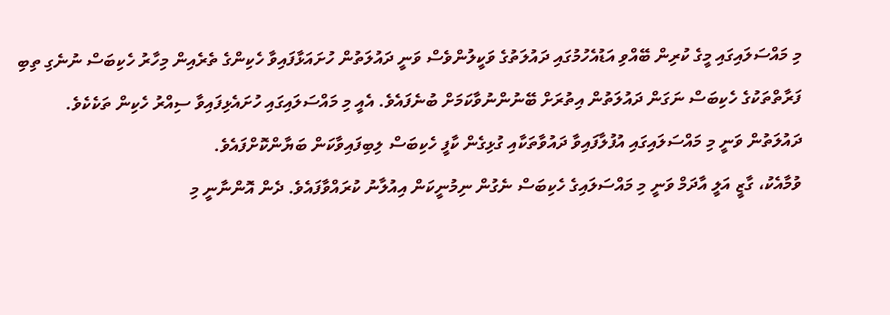މި މައްސަލައިގައި މީގެ ކުރިން ބޭއްވި އަޑުއެހުމުގައި ދައުލަތުގެ ވަކީލުންވެސް ވަނީ ދައުލަތުން ހުށައަޅާފައިވާ ހެކިންގެ ތެރެއިން މިހާރު ހެކިބަސް ނުނެގި ތިބި ފަރާތްތަކުގެ ހެކިބަސް ނަގަން ދައުލަތުން އިތުރަށް ބޭނުންނުވާކަމަށް ބުނެފައެވެ. އެއީ މި މައްސަލައިގައި ހުށައެޅިފައިވާ ސިއްރު ހެކިން ތަކެކެވެ.
ދައުލަތުން ވަނީ މި މައްސަލައިގައި އުފުލާފައިވާ ދައުވާތަކާއި ގުޅިގެން ކާފީ ހެކިބަސް ލިބިފައިވާކަން ބަޔާންކޮށްފައެވެ.
ވުމާއެކު، ގާޒީ އަލީ އާދަމް ވަނީ މި މައްސަލައިގެ ހެކިބަސް ނެގުން ނިމުނީކަން އިއުލާނު ކުރައްވާފައެވެ. ދެން އޮންނާނީ މި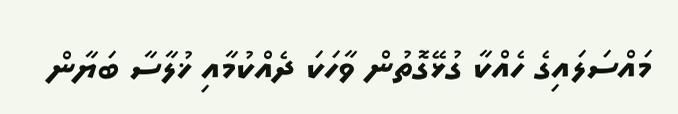މައްސަލައިގެ ހެއްކާ ގުޅޭގޮތުން ވާހަކަ ދެއްކުމާއި ޚުލާސާ ބަޔާން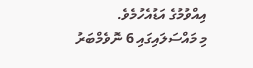އިއްވުމުގެ އަޑުއެހުމެވެ.
މި މައްސަލައިގައި 6 ނޮވެމްބަރު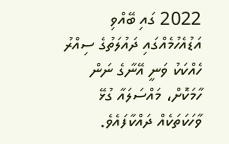2022 ގައި ބޭއްވި އަޑުއެހުމެއްގައި ދައުލަތުގެ ސިއްރު ހެއްކަކު ވަނީ އޭނާގެ ނަން ހާމަކޮށް، މައްސަލައާ ގުޅޭ ވާހަކަތަކެއް ދައްކާފައެވެ.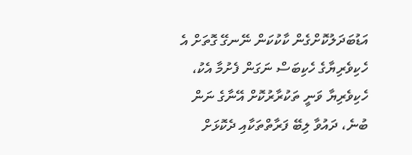އަޑުބަދަލުކޮށްގެން ކާކުކަން ނޭނގޭ ގޮތަށް އެ ހެކިވެރިޔާގެ ހެކިބަސް ނަގަން ފެށުމާ އެކު، ހެކިވެރިޔާ ވަނީ ތަކުރާރުކޮށް އޭނާގެ ނަން ބުނެ، ދައުވާ ލިބޭ ފަރާތްތަކާއި ދެކޮޅަށް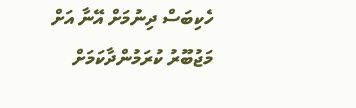ހެކިބަސް ދިނުމަށް އޭނާ އަށް މަޖުބޫރު ކުރަމުންދާކަމަށް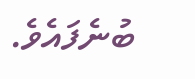ބުނެފައެވެ.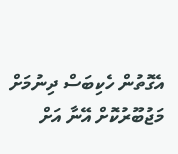އެގޮތުން ހެކިބަސް ދިނުމަށް މަޖުބޫރުކޮށް އޭނާ އަށް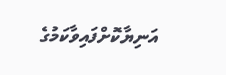އަނިޔާކޮށްފައިވާކަމުގެ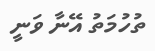ތުހުމަތު އޭނާ ވަނީ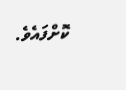ކޮށްފައެވެ.